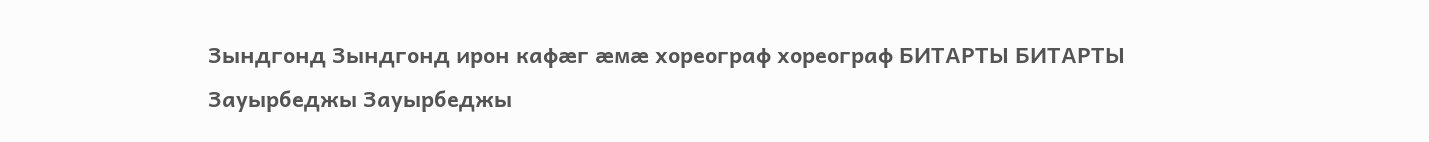Зындгонд Зындгонд ирон кафæг æмæ хореограф хореограф БИТАРТЫ БИТАРТЫ Зауырбеджы Зауырбеджы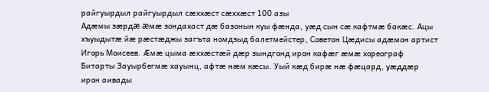райгуырдыл райгуырдыл сæххæст сæххæст 100 азы
Адæмы зæрдæ æмæ зондахаст дæ базонын куы фæнда, уæд сын сæ кафтмæ бакæс. Ацы хъуыдытæ йæ рæстæджы загъта номдзыд балетмейстер, Советон Цæдисы адæмон артист Игорь Моисеев. Æмæ цыма æххæстæй дæр зындгонд ирон кафæг æмæ хореограф Битарты Зауырбегмæ хауынц, афтæ нæм кæсы. Уый кæд бирæ нæ фæцард, уæддæр ирон аивады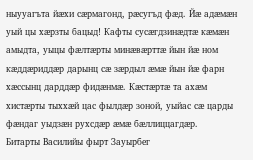ныууагъта йæхи сæрмагонд, рæсугъд фæд. Йæ адæмæн уый цы хæрзты бацыд! Кафты сусæгдзинæдтæ кæмæн амыдта, уыцы фæлтæрты минæвæрттæ йын йæ ном кæддæриддæр дарынц сæ зæрдыл æмæ йын йæ фарн хæссынц дарддæр фидæнмæ. Кæстæртæ та ахæм хистæрты тыххæй цас фылдæр зоной, уыйас сæ царды фæндаг уыдзæн рухсдæр æмæ бæллиццагдæр.
Битарты Василийы фырт Зауырбег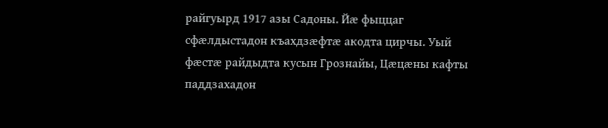райгуырд 1917 азы Садоны. Йæ фыццаг сфæлдыстадон къахдзæфтæ акодта цирчы. Уый фæстæ райдыдта кусын Грознайы, Цæцæны кафты паддзахадон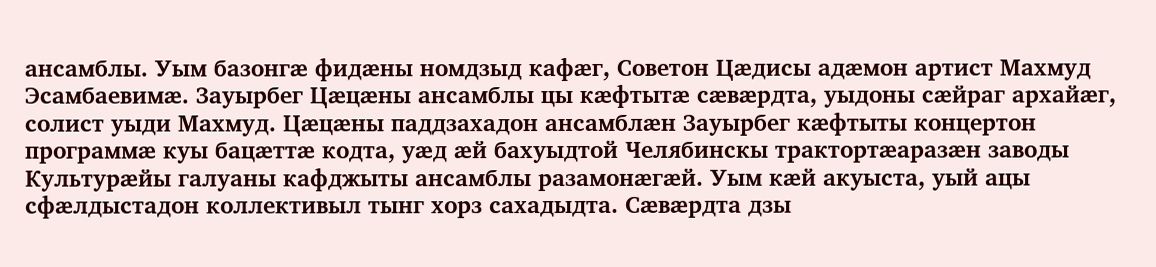ансамблы. Уым базонгæ фидæны номдзыд кафæг, Советон Цæдисы адæмон артист Махмуд Эсамбаевимæ. Зауырбег Цæцæны ансамблы цы кæфтытæ сæвæрдта, уыдоны сæйраг архайæг, солист уыди Махмуд. Цæцæны паддзахадон ансамблæн Зауырбег кæфтыты концертон программæ куы бацæттæ кодта, уæд æй бахуыдтой Челябинскы трактортæаразæн заводы Культурæйы галуаны кафджыты ансамблы разамонæгæй. Уым кæй акуыста, уый ацы сфæлдыстадон коллективыл тынг хорз сахадыдта. Сæвæрдта дзы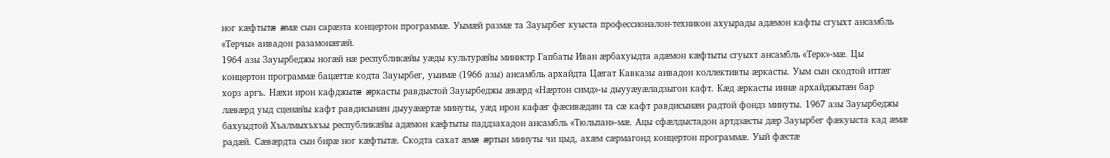ног кæфтытæ æмæ сын сарæзта концертон программæ. Уымæй размæ та Зауырбег куыста профессионалон-техникон ахуырады адæмон кафты сгуыхт ансамбль «Терчы» аивадон разамонæгæй.
1964 азы Зауырбеджы ногæй нæ республикæйы уæды культурæйы министр Гапбаты Иван æрбахуыдта адæмон кæфтыты сгуыхт ансамбль «Терк»-мæ. Цы концертон программæ бацæттæ кодта Зауырбег, уыимæ (1966 азы) ансамбль архайдта Цæгат Кавказы аивадон коллективты æркасты. Уым сын скодтой иттæг хорз аргъ. Нæхи ирон кафджытæ æркасты равдыстой Зауырбеджы æвæрд «Нæртон симд»-ы дыууæуæладзыгон кафт. Кæд æркасты иннæ архайджытæн бар лæвæрд уыд сценæйы кафт равдисынæн дыууææртæ минуты, уæд ирон кафæг фæсивæдæн та сæ кафт равдисынæн радтой фондз минуты. 1967 азы Зауырбеджы бахуыдтой Хъалмыхъхъы республикæйы адæмон кæфтыты паддзахадон ансамбль «Тюльпан»-мæ. Ацы сфæлдыстадон артдзæсты дæр Зауырбег фæкуыста кад æмæ радæй. Сæвæрдта сын бирæ ног кæфтытæ. Скодта сахат æмæ æртын минуты чи цыд, ахæм сæрмагонд концертон программæ. Уый фæстæ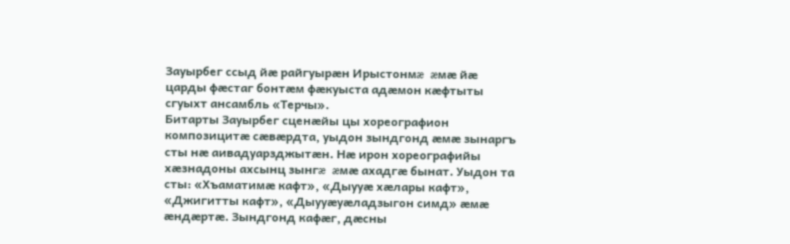Зауырбег ссыд йæ райгуырæн Ирыстонмæ æмæ йæ царды фæстаг бонтæм фæкуыста адæмон кæфтыты сгуыхт ансамбль «Терчы».
Битарты Зауырбег сценæйы цы хореографион композицитæ сæвæрдта, уыдон зындгонд æмæ зынаргъ сты нæ аивадуарзджытæн. Нæ ирон хореографийы хæзнадоны ахсынц зынгæ æмæ ахадгæ бынат. Уыдон та сты: «Хъаматимæ кафт», «Дыууæ хæлары кафт», «Джигитты кафт», «Дыууæуæладзыгон симд» æмæ æндæртæ. Зындгонд кафæг, дæсны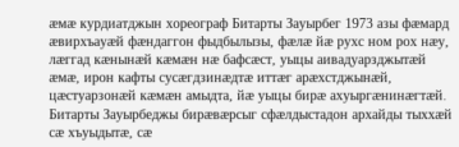æмæ курдиатджын хореограф Битарты Зауырбег 1973 азы фæмард æвирхъауæй фæндаггон фыдбылызы, фæлæ йæ рухс ном рох нæу, лæггад кæнынæй кæмæн нæ бафсæст, уыцы аивадуарзджытæй æмæ, ирон кафты сусæгдзинæдтæ иттæг арæхстджынæй, цæстуарзонæй кæмæн амыдта, йæ уыцы бирæ ахуыргæнинæгтæй.
Битарты Зауырбеджы бирæвæрсыг сфæлдыстадон архайды тыххæй сæ хъуыдытæ, сæ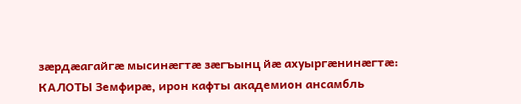зæрдæагайгæ мысинæгтæ зæгъынц йæ ахуыргæнинæгтæ:
КАЛОТЫ Земфирæ, ирон кафты академион ансамбль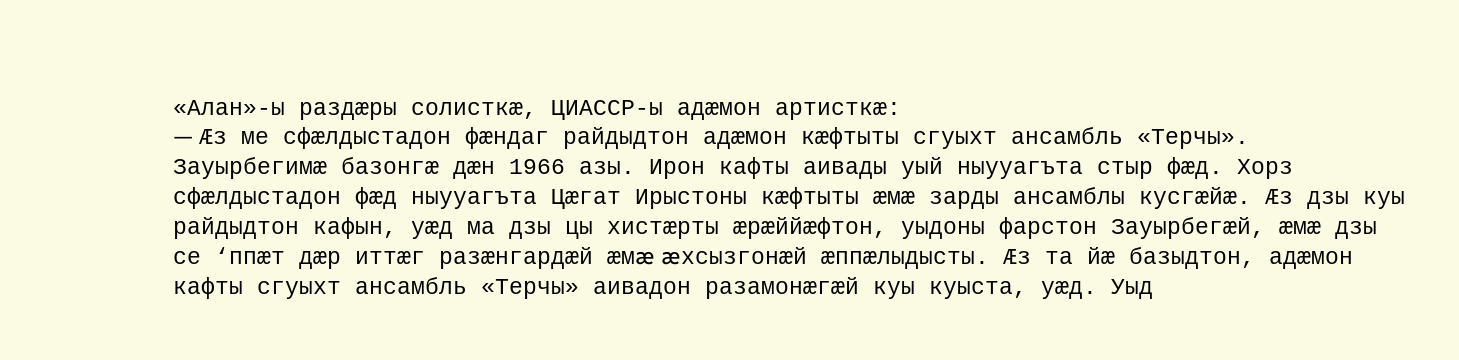«Алан»-ы раздæры солисткæ, ЦИАССР-ы адæмон артисткæ:
— Æз ме сфæлдыстадон фæндаг райдыдтон адæмон кæфтыты сгуыхт ансамбль «Терчы». Зауырбегимæ базонгæ дæн 1966 азы. Ирон кафты аивады уый ныууагъта стыр фæд. Хорз сфæлдыстадон фæд ныууагъта Цæгат Ирыстоны кæфтыты æмæ зарды ансамблы кусгæйæ. Æз дзы куы райдыдтон кафын, уæд ма дзы цы хистæрты æрæййæфтон, уыдоны фарстон Зауырбегæй, æмæ дзы се ‘ппæт дæр иттæг разæнгардæй æмæ æхсызгонæй æппæлыдысты. Æз та йæ базыдтон, адæмон кафты сгуыхт ансамбль «Терчы» аивадон разамонæгæй куы куыста, уæд. Уыд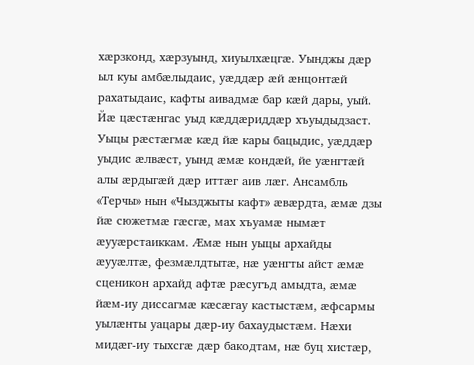хæрзконд, хæрзуынд, хиуылхæцгæ. Уынджы дæр ыл куы амбæлыдаис, уæддæр æй æнцонтæй рахатыдаис, кафты аивадмæ бар кæй дары, уый. Йæ цæстæнгас уыд кæддæриддæр хъуыдыдзаст. Уыцы рæстæгмæ кæд йæ кары бацыдис, уæддæр уыдис æлвæст, уынд æмæ кондæй, йе уæнгтæй алы æрдыгæй дæр иттæг аив лæг. Ансамбль «Терчы» нын «Чызджыты кафт» æвæрдта, æмæ дзы йæ сюжетмæ гæсгæ, мах хъуамæ нымæт æууæрстаиккам. Æмæ нын уыцы архайды æууæлтæ, фезмæлдтытæ, нæ уæнгты айст æмæ сценикон архайд афтæ рæсугъд амыдта, æмæ йæм-иу диссагмæ кæсæгау кастыстæм, æфсармы уылæнты уацары дæр-иу бахаудыстæм. Нæхи мидæг-иу тыхсгæ дæр бакодтам, нæ буц хистæр,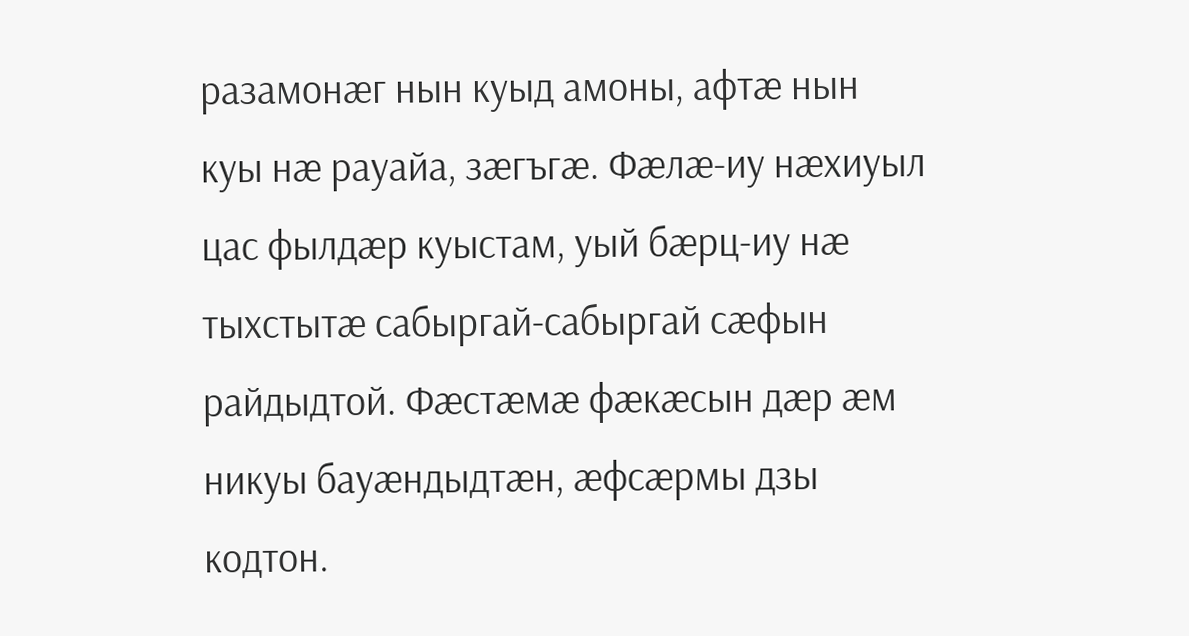разамонæг нын куыд амоны, афтæ нын куы нæ рауайа, зæгъгæ. Фæлæ-иу нæхиуыл цас фылдæр куыстам, уый бæрц-иу нæ тыхстытæ сабыргай-сабыргай сæфын райдыдтой. Фæстæмæ фæкæсын дæр æм никуы бауæндыдтæн, æфсæрмы дзы кодтон.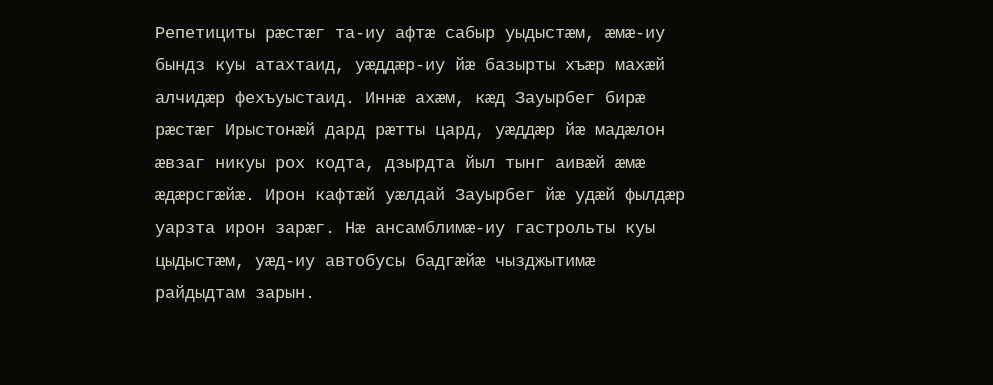Репетициты рæстæг та-иу афтæ сабыр уыдыстæм, æмæ-иу бындз куы атахтаид, уæддæр-иу йæ базырты хъæр махæй алчидæр фехъуыстаид. Иннæ ахæм, кæд Зауырбег бирæ рæстæг Ирыстонæй дард рæтты цард, уæддæр йæ мадæлон æвзаг никуы рох кодта, дзырдта йыл тынг аивæй æмæ æдæрсгæйæ. Ирон кафтæй уæлдай Зауырбег йæ удæй фылдæр уарзта ирон зарæг. Нæ ансамблимæ-иу гастрольты куы цыдыстæм, уæд-иу автобусы бадгæйæ чызджытимæ райдыдтам зарын.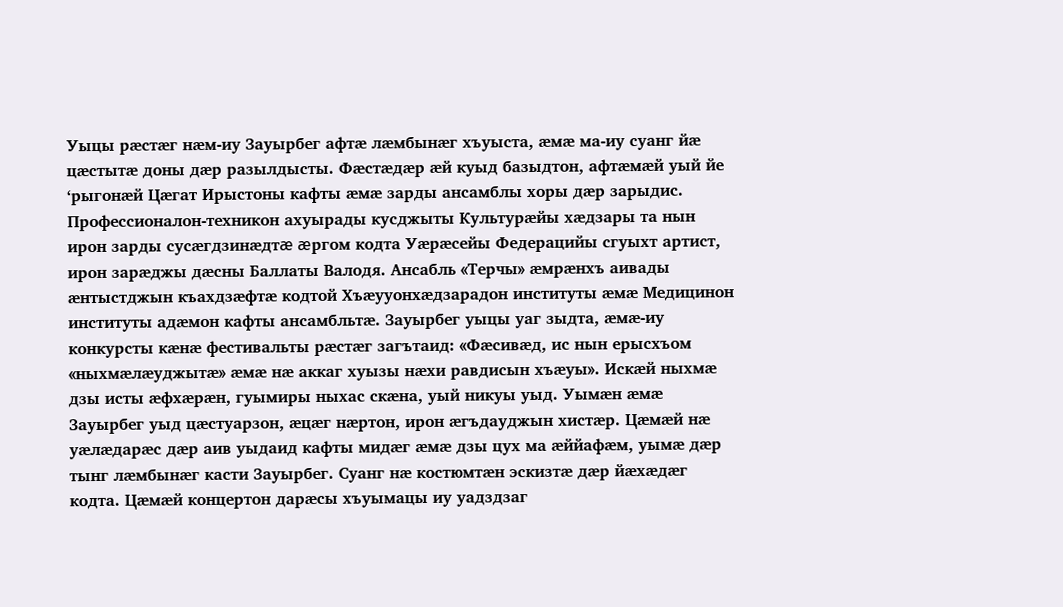Уыцы рæстæг нæм-иу Зауырбег афтæ лæмбынæг хъуыста, æмæ ма-иу суанг йæ цæстытæ доны дæр разылдысты. Фæстæдæр æй куыд базыдтон, афтæмæй уый йе ‘рыгонæй Цæгат Ирыстоны кафты æмæ зарды ансамблы хоры дæр зарыдис.
Профессионалон-техникон ахуырады кусджыты Культурæйы хæдзары та нын ирон зарды сусæгдзинæдтæ æргом кодта Уæрæсейы Федерацийы сгуыхт артист, ирон зарæджы дæсны Баллаты Валодя. Ансабль «Терчы» æмрæнхъ аивады æнтыстджын къахдзæфтæ кодтой Хъæууонхæдзарадон институты æмæ Медицинон институты адæмон кафты ансамбльтæ. Зауырбег уыцы уаг зыдта, æмæ-иу конкурсты кæнæ фестивальты рæстæг загътаид: «Фæсивæд, ис нын ерысхъом «ныхмæлæуджытæ» æмæ нæ аккаг хуызы нæхи равдисын хъæуы». Искæй ныхмæ дзы исты æфхæрæн, гуымиры ныхас скæна, уый никуы уыд. Уымæн æмæ Зауырбег уыд цæстуарзон, æцæг нæртон, ирон æгъдауджын хистæр. Цæмæй нæ уæлæдарæс дæр аив уыдаид кафты мидæг æмæ дзы цух ма æййафæм, уымæ дæр тынг лæмбынæг касти Зауырбег. Суанг нæ костюмтæн эскизтæ дæр йæхæдæг кодта. Цæмæй концертон дарæсы хъуымацы иу уадздзаг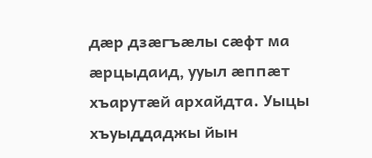дæр дзæгъæлы сæфт ма æрцыдаид, ууыл æппæт хъарутæй архайдта. Уыцы хъуыддаджы йын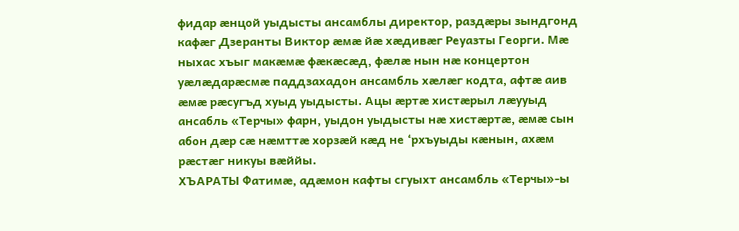фидар æнцой уыдысты ансамблы директор, раздæры зындгонд кафæг Дзеранты Виктор æмæ йæ хæдивæг Реуазты Георги. Мæ ныхас хъыг макæмæ фæкæсæд, фæлæ нын нæ концертон уæлæдарæсмæ паддзахадон ансамбль хæлæг кодта, афтæ аив æмæ рæсугъд хуыд уыдысты. Ацы æртæ хистæрыл лæууыд ансабль «Терчы» фарн, уыдон уыдысты нæ хистæртæ, æмæ сын абон дæр сæ нæмттæ хорзæй кæд не ‘рхъуыды кæнын, ахæм рæстæг никуы вæййы.
ХЪАРАТЫ Фатимæ, адæмон кафты сгуыхт ансамбль «Терчы»-ы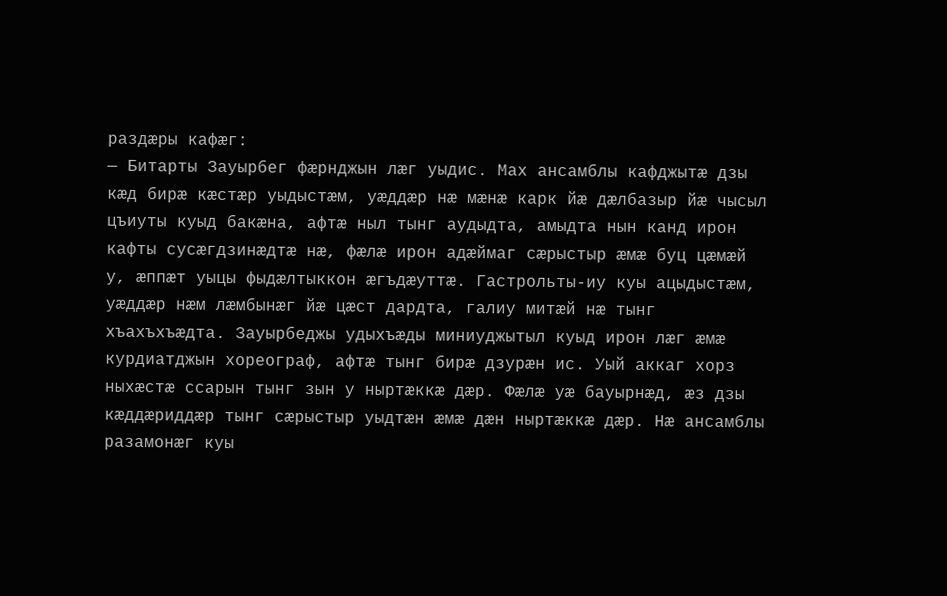раздæры кафæг:
— Битарты Зауырбег фæрнджын лæг уыдис. Мах ансамблы кафджытæ дзы кæд бирæ кæстæр уыдыстæм, уæддæр нæ мæнæ карк йæ дæлбазыр йæ чысыл цъиуты куыд бакæна, афтæ ныл тынг аудыдта, амыдта нын канд ирон кафты сусæгдзинæдтæ нæ, фæлæ ирон адæймаг сæрыстыр æмæ буц цæмæй у, æппæт уыцы фыдæлтыккон æгъдæуттæ. Гастрольты-иу куы ацыдыстæм, уæддæр нæм лæмбынæг йæ цæст дардта, галиу митæй нæ тынг хъахъхъæдта. Зауырбеджы удыхъæды миниуджытыл куыд ирон лæг æмæ курдиатджын хореограф, афтæ тынг бирæ дзурæн ис. Уый аккаг хорз ныхæстæ ссарын тынг зын у ныртæккæ дæр. Фæлæ уæ бауырнæд, æз дзы кæддæриддæр тынг сæрыстыр уыдтæн æмæ дæн ныртæккæ дæр. Нæ ансамблы разамонæг куы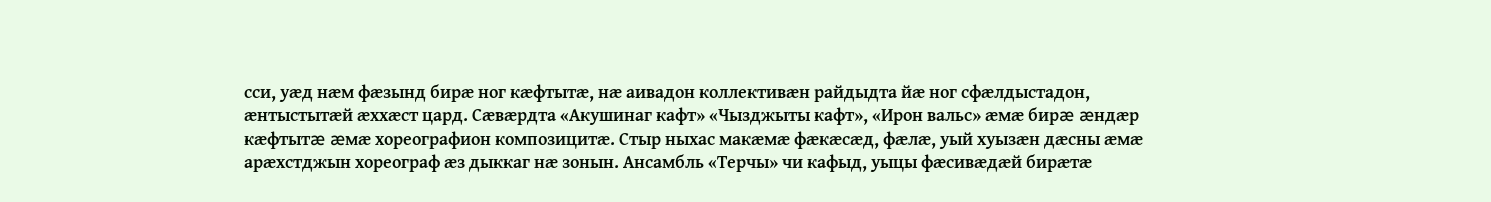сси, уæд нæм фæзынд бирæ ног кæфтытæ, нæ аивадон коллективæн райдыдта йæ ног сфæлдыстадон, æнтыстытæй æххæст цард. Сæвæрдта «Акушинаг кафт» «Чызджыты кафт», «Ирон вальс» æмæ бирæ æндæр кæфтытæ æмæ хореографион композицитæ. Стыр ныхас макæмæ фæкæсæд, фæлæ, уый хуызæн дæсны æмæ арæхстджын хореограф æз дыккаг нæ зонын. Ансамбль «Терчы» чи кафыд, уыцы фæсивæдæй бирæтæ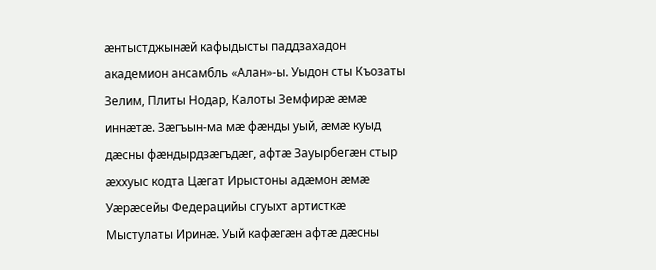æнтыстджынæй кафыдысты паддзахадон академион ансамбль «Алан»-ы. Уыдон сты Къозаты Зелим, Плиты Нодар, Калоты Земфирæ æмæ иннæтæ. Зæгъын-ма мæ фæнды уый, æмæ куыд дæсны фæндырдзæгъдæг, афтæ Зауырбегæн стыр æххуыс кодта Цæгат Ирыстоны адæмон æмæ Уæрæсейы Федерацийы сгуыхт артисткæ Мыстулаты Иринæ. Уый кафæгæн афтæ дæсны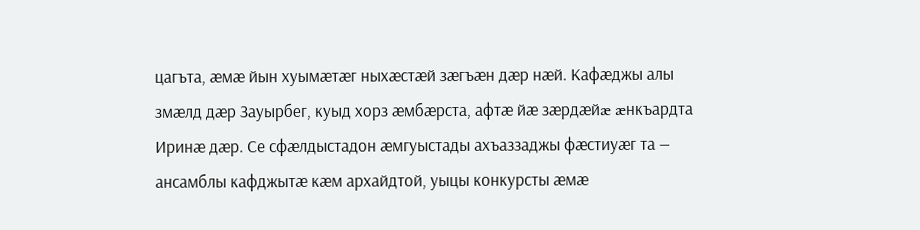цагъта, æмæ йын хуымæтæг ныхæстæй зæгъæн дæр нæй. Кафæджы алы змæлд дæр Зауырбег, куыд хорз æмбæрста, афтæ йæ зæрдæйæ æнкъардта Иринæ дæр. Се сфæлдыстадон æмгуыстады ахъаззаджы фæстиуæг та — ансамблы кафджытæ кæм архайдтой, уыцы конкурсты æмæ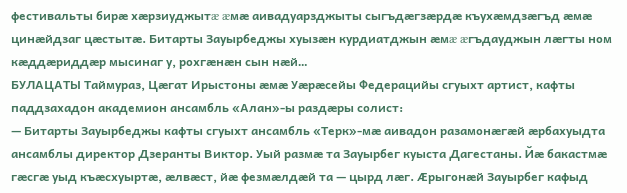фестивальты бирæ хæрзиуджытæ æмæ аивадуарзджыты сыгъдæгзæрдæ къухæмдзæгъд æмæ цинæйдзаг цæстытæ. Битарты Зауырбеджы хуызæн курдиатджын æмæ æгъдауджын лæгты ном кæддæриддæр мысинаг у, рохгæнæн сын нæй…
БУЛАЦАТЫ Таймураз, Цæгат Ирыстоны æмæ Уæрæсейы Федерацийы сгуыхт артист, кафты паддзахадон академион ансамбль «Алан»-ы раздæры солист:
— Битарты Зауырбеджы кафты сгуыхт ансамбль «Терк»-мæ аивадон разамонæгæй æрбахуыдта ансамблы директор Дзеранты Виктор. Уый размæ та Зауырбег куыста Дагестаны. Йæ бакастмæ гæсгæ уыд къæсхуыртæ, æлвæст, йæ фезмæлдæй та — цырд лæг. Æрыгонæй Зауырбег кафыд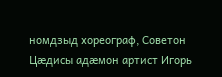номдзыд хореограф, Советон Цæдисы адæмон артист Игорь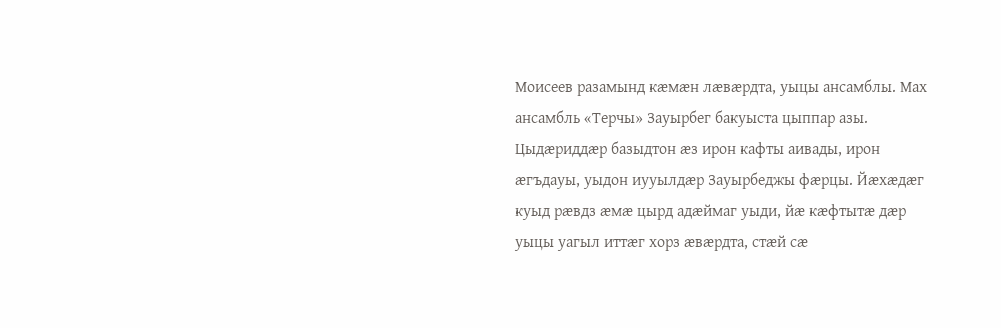Моисеев разамынд кæмæн лæвæрдта, уыцы ансамблы. Мах ансамбль «Терчы» Зауырбег бакуыста цыппар азы. Цыдæриддæр базыдтон æз ирон кафты аивады, ирон æгъдауы, уыдон иууылдæр Зауырбеджы фæрцы. Йæхæдæг куыд рæвдз æмæ цырд адæймаг уыди, йæ кæфтытæ дæр уыцы уагыл иттæг хорз æвæрдта, стæй сæ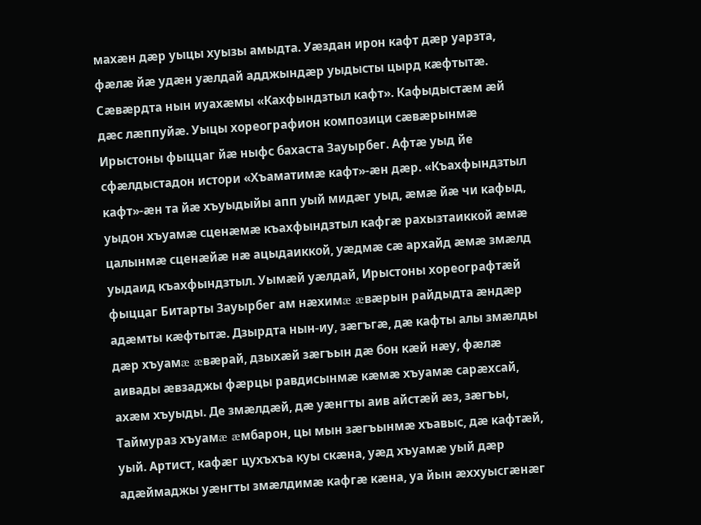махæн дæр уыцы хуызы амыдта. Уæздан ирон кафт дæр уарзта, фæлæ йæ удæн уæлдай адджындæр уыдысты цырд кæфтытæ. Сæвæрдта нын иуахæмы «Кахфындзтыл кафт». Кафыдыстæм æй дæс лæппуйæ. Уыцы хореографион композици сæвæрынмæ Ирыстоны фыццаг йæ ныфс бахаста Зауырбег. Афтæ уыд йе сфæлдыстадон истори «Хъаматимæ кафт»-æн дæр. «Къахфындзтыл кафт»-æн та йæ хъуыдыйы апп уый мидæг уыд, æмæ йæ чи кафыд, уыдон хъуамæ сценæмæ къахфындзтыл кафгæ рахызтаиккой æмæ цалынмæ сценæйæ нæ ацыдаиккой, уæдмæ сæ архайд æмæ змæлд уыдаид къахфындзтыл. Уымæй уæлдай, Ирыстоны хореографтæй фыццаг Битарты Зауырбег ам нæхимæ æвæрын райдыдта æндæр адæмты кæфтытæ. Дзырдта нын-иу, зæгъгæ, дæ кафты алы змæлды дæр хъуамæ æвæрай, дзыхæй зæгъын дæ бон кæй нæу, фæлæ аивады æвзаджы фæрцы равдисынмæ кæмæ хъуамæ сарæхсай, ахæм хъуыды. Де змæлдæй, дæ уæнгты аив айстæй æз, зæгъы, Таймураз хъуамæ æмбарон, цы мын зæгъынмæ хъавыс, дæ кафтæй, уый. Артист, кафæг цухъхъа куы скæна, уæд хъуамæ уый дæр адæймаджы уæнгты змæлдимæ кафгæ кæна, уа йын æххуысгæнæг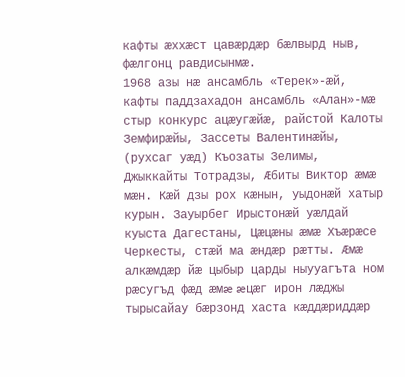кафты æххæст цавæрдæр бæлвырд ныв, фæлгонц равдисынмæ.
1968 азы нæ ансамбль «Терек»-æй, кафты паддзахадон ансамбль «Алан»-мæ стыр конкурс ацæугæйæ, райстой Калоты Земфирæйы, Зассеты Валентинæйы, (рухсаг уæд) Къозаты Зелимы, Джыккайты Тотрадзы, Æбиты Виктор æмæ мæн. Кæй дзы рох кæнын, уыдонæй хатыр курын. Зауырбег Ирыстонæй уæлдай куыста Дагестаны, Цæцæны æмæ Хъæрæсе Черкесты, стæй ма æндæр рæтты. Æмæ алкæмдæр йæ цыбыр царды ныууагъта ном рæсугъд фæд æмæ æцæг ирон лæджы тырысайау бæрзонд хаста кæддæриддæр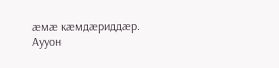æмæ кæмдæриддæр. Аууон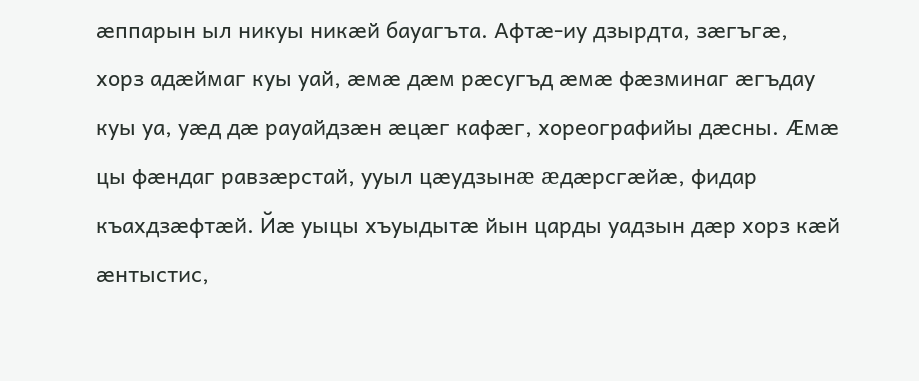æппарын ыл никуы никæй бауагъта. Афтæ-иу дзырдта, зæгъгæ, хорз адæймаг куы уай, æмæ дæм рæсугъд æмæ фæзминаг æгъдау куы уа, уæд дæ рауайдзæн æцæг кафæг, хореографийы дæсны. Æмæ цы фæндаг равзæрстай, ууыл цæудзынæ æдæрсгæйæ, фидар къахдзæфтæй. Йæ уыцы хъуыдытæ йын царды уадзын дæр хорз кæй æнтыстис,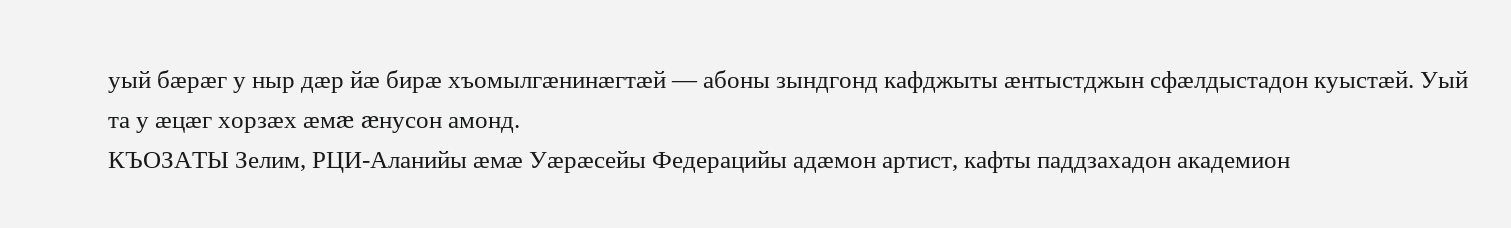уый бæрæг у ныр дæр йæ бирæ хъомылгæнинæгтæй — абоны зындгонд кафджыты æнтыстджын сфæлдыстадон куыстæй. Уый та у æцæг хорзæх æмæ æнусон амонд.
КЪОЗАТЫ Зелим, РЦИ-Аланийы æмæ Уæрæсейы Федерацийы адæмон артист, кафты паддзахадон академион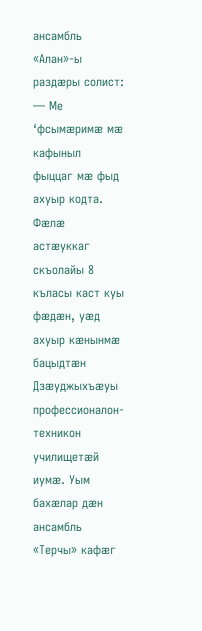ансамбль «Алан»-ы раздæры солист:
— Ме ‘фсымæримæ мæ кафыныл фыццаг мæ фыд ахуыр кодта. Фæлæ астæуккаг скъолайы 8 къласы каст куы фæдæн, уæд ахуыр кæнынмæ бацыдтæн Дзæуджыхъæуы профессионалон-техникон училищетæй иумæ. Уым бахæлар дæн ансамбль «Терчы» кафæг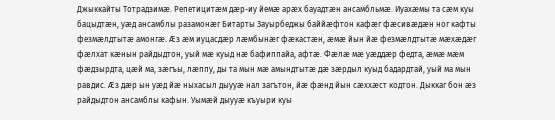Джыккайты Тотрадзимæ. Репетицитæм дæр-иу йемæ арæх бауадтæн ансамбльмæ. Иуахæмы та сæм куы бацыдтæн, уæд ансамблы разамонæг Битарты Зауырбеджы баййæфтон кафæг фæсивæдæн ног кафты фезмæлдтытæ амонгæ. Æз æм иуцасдæр лæмбынæг фæкастæн, æмæ йын йæ фезмæлдтытæ мæхæдæг фæлхат кæнын райдыдтон, уый мæ куыд нæ бафиппайа, афтæ. Фæлæ мæ уæддæр федта, æмæ мæм фæдзырдта, цæй ма, зæгъы, лæппу, ды та мын мæ амындтытæ дæ зæрдыл куыд бадардтай, уый ма мын равдис. Æз дæр ын уæд йæ ныхасыл дыууæ нал загътон, йæ фæнд йын сæххæст кодтон. Дыккаг бон æз райдыдтон ансамблы кафын. Уымæй дыууæ къуыри куы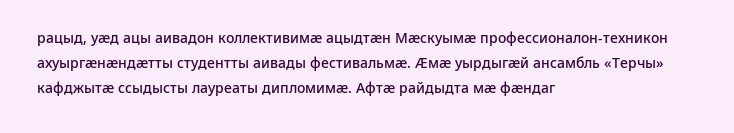рацыд, уæд ацы аивадон коллективимæ ацыдтæн Мæскуымæ профессионалон-техникон ахуыргæнæндæтты студентты аивады фестивальмæ. Æмæ уырдыгæй ансамбль «Терчы» кафджытæ ссыдысты лауреаты дипломимæ. Афтæ райдыдта мæ фæндаг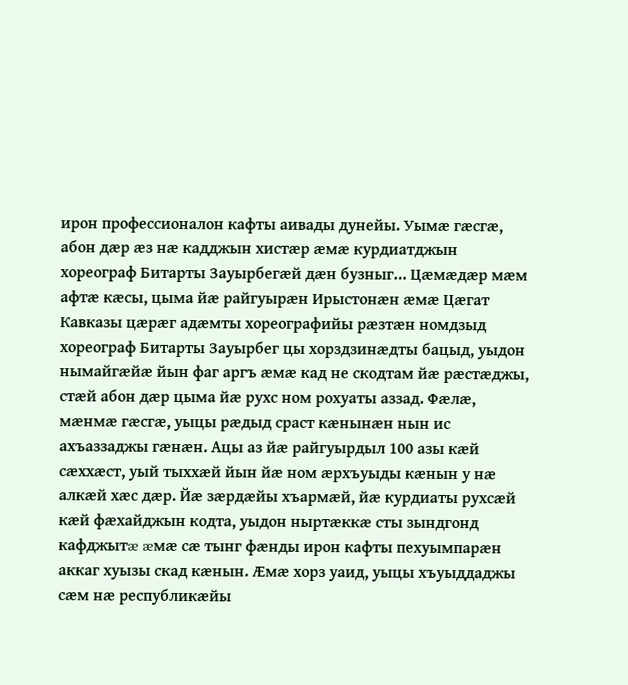ирон профессионалон кафты аивады дунейы. Уымæ гæсгæ, абон дæр æз нæ кадджын хистæр æмæ курдиатджын хореограф Битарты Зауырбегæй дæн бузныг… Цæмæдæр мæм афтæ кæсы, цыма йæ райгуырæн Ирыстонæн æмæ Цæгат Кавказы цæрæг адæмты хореографийы рæзтæн номдзыд хореограф Битарты Зауырбег цы хорздзинæдты бацыд, уыдон нымайгæйæ йын фаг аргъ æмæ кад не скодтам йæ рæстæджы, стæй абон дæр цыма йæ рухс ном рохуаты аззад. Фæлæ, мæнмæ гæсгæ, уыцы рæдыд сраст кæнынæн нын ис ахъаззаджы гæнæн. Ацы аз йæ райгуырдыл 100 азы кæй сæххæст, уый тыххæй йын йæ ном æрхъуыды кæнын у нæ алкæй хæс дæр. Йæ зæрдæйы хъармæй, йæ курдиаты рухсæй кæй фæхайджын кодта, уыдон ныртæккæ сты зындгонд кафджытæ æмæ сæ тынг фæнды ирон кафты пехуымпарæн аккаг хуызы скад кæнын. Æмæ хорз уаид, уыцы хъуыддаджы сæм нæ республикæйы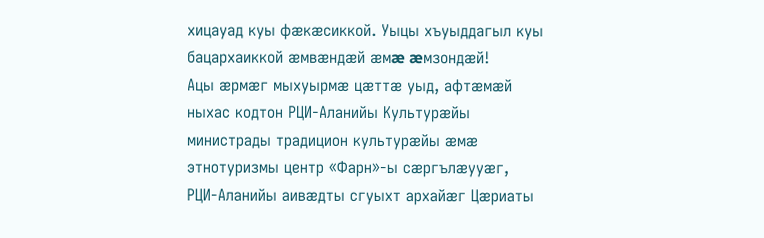хицауад куы фæкæсиккой. Уыцы хъуыддагыл куы бацархаиккой æмвæндæй æмæ æмзондæй!
Ацы æрмæг мыхуырмæ цæттæ уыд, афтæмæй ныхас кодтон РЦИ-Аланийы Культурæйы министрады традицион культурæйы æмæ этнотуризмы центр «Фарн»-ы сæргълæууæг, РЦИ-Аланийы аивæдты сгуыхт архайæг Цæриаты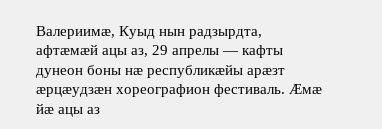Валериимæ, Куыд нын радзырдта, афтæмæй ацы аз, 29 апрелы — кафты дунеон боны нæ республикæйы арæзт æрцæудзæн хореографион фестиваль. Æмæ йæ ацы аз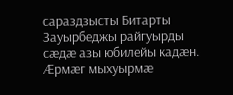сараздзысты Битарты Зауырбеджы райгуырды сæдæ азы юбилейы кадæн.
Æрмæг мыхуырмæ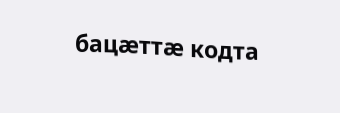бацæттæ кодта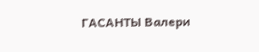ГАСАНТЫ Валери